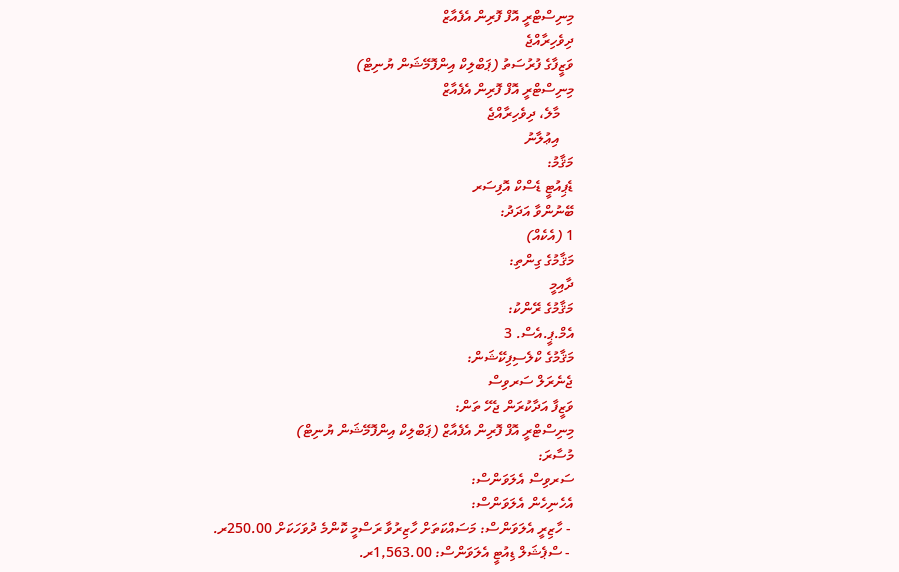މިނިސްޓްރީ އޮފް ފޮރިން އެފެއާޒް
ދިވެހިރާއްޖެ
ވަޒީފާގެ ފުރުސަތު (ޕަބްލިކް އިންފޮމޭޝަން ޔުނިޓް)
މިނިސްޓްރީ އޮފް ފޮރިން އެފެއާޒް
    މާލެ، ދިވެހިރާއްޖެ
    އިޢުލާނު
މަޤާމު:
ޑެޕިއުޓީ ޑެސްކް އޮފިސަރ
ބޭނުންވާ އަދަދު:
1 (އެކެއް)
މަޤާމުގެ ގިންތި:
ދާއިމީ
މަޤާމުގެ ރޭންކު:
އެމް.ޕީ.އެސް. 3
މަޤާމުގެ ކްލެސިފިކޭޝަން:
ޖެނެރަލް ސަރވިސް
ވަޒީފާ އަދާކުރަން ޖެހޭ ތަން:
މިނިސްޓްރީ އޮފް ފޮރިން އެފެއާޒް (ޕަބްލިކް އިންފޮމޭޝަން ޔުނިޓް)
މުސާރަ:
ސަރވިސް އެލަވަންސް:
އެހެނިހެން އެލަވަންސް:
 - ހާޒިރީ އެލަވަންސް: މަސައްކަތަށް ހާޒިރުވާ ރަސްމީ ކޮންމެ ދުވަހަކަށް 250.00ރ.
 - ސްޕެޝަލް ޑިއުޓީ އެލަވަންސް: 1,563.00ރ.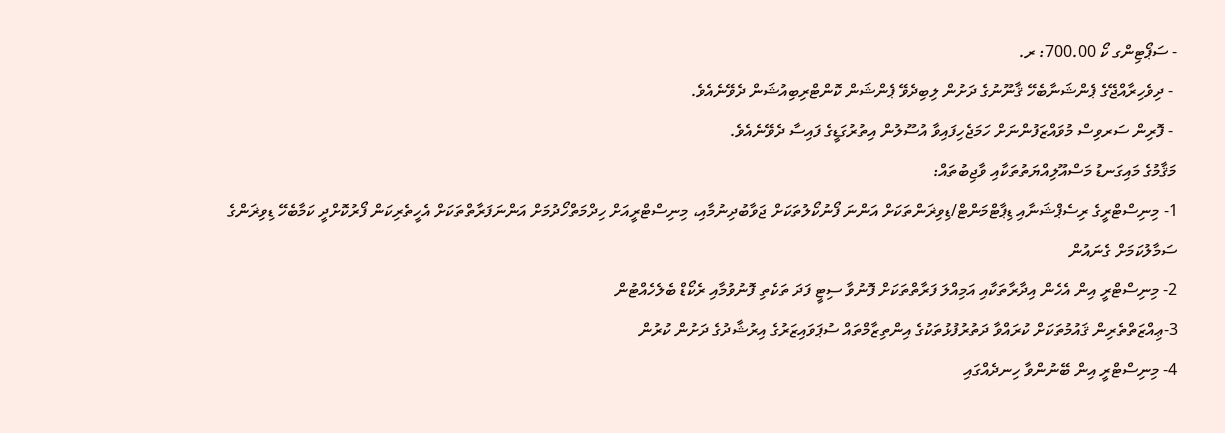- ސަޕޯޓިންގ ކޯ 700.00: ރ.
 - ދިވެހިރާއްޖޭގެ ޕެންޝަނާބެހޭ ޤާނޫނުގެ ދަށުން ލިބިދެވޭ ޕެންޝަން ކޮންޓްރިބިއުޝަން ދެވޭނެއެވެ.
 - ފޮރިން ސަރވިސް މުވައްޒަފުންނަށް ހަމަޖެހިފައިވާ އުސޫލުން އިތުރުގަޑީގެ ފައިސާ ދެވޭނެއެވެ.
މަޤާމުގެ މައިގަނޑު މަސްއޫލިއްޔަތުތަކާއި ވާޖިބުތައް:
1- މިނިސްޓްރީގެ ރިސެޕްޝަނާއި ޑިޕާޓްމަންޓް/ޑިވިޜަންތަކަށް އަންނަ ފޯނުކޯލުތަކަށް ޖަވާބުދިނުމާއި، މިނިސްޓްރީއަށް ހިދްމަތްހޯދުމަށް އަންނަފަރާތްތަކަށް އެހީތެރިކަން ފޯރުކޮށްދީ ކަމާބެހޭ ޑިވިޜަންގެ ސަމާލުކަމަށް ގެނައުން
2- މިނިސްޓްރީ އިން އެހެން އިދާރާތަކާއި އަމިއްލަ ފަރާތްތަކަށް ފޮނުވާ ސިޓީ ފަދަ ތަކެތި ފޮނުވުމާއި ރެކޯޑް ބެލެހެއްޓުން
3-ޢިއްޒަތްތެރިން ޤައުމުތަކަށް ކުރައްވާ ދަތުރުފުޅުތަކުގެ އިންތިޒާމްތައް ސުޕަވައިޒަރުގެ އިރުޝާދުގެ ދަށުން ކުރުން
4- މިނިސްޓްރީ އިން ބޭނުންވާ ހިނދެއްގައި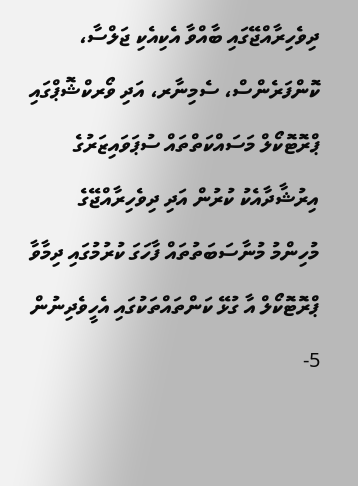ދިވެހިރާއްޖޭގައި ބާއްވާ އެކިއެކި ޖަލްސާ، ކޮންފަރެންސް، ސެމިނާރ، އަދި ވޯރކްޝޮޕްގައި ޕްރޮޓޮކޯލް މަސައްކަތްތައް ސުޕަވައިޒަރުގެ އިރުޝާދާއެކު ކުރުން އަދި ދިވެހިރާއްޖޭގެ މުހިންމު މުނާސަބަތުތައް ފާހަގަ ކުރުމުގައި ދިމާވާ ޕްރޮޓޮކޯލް އާ ގުޅޭ ކަންތައްތަކުގައި އެހީވެދިނުން
5-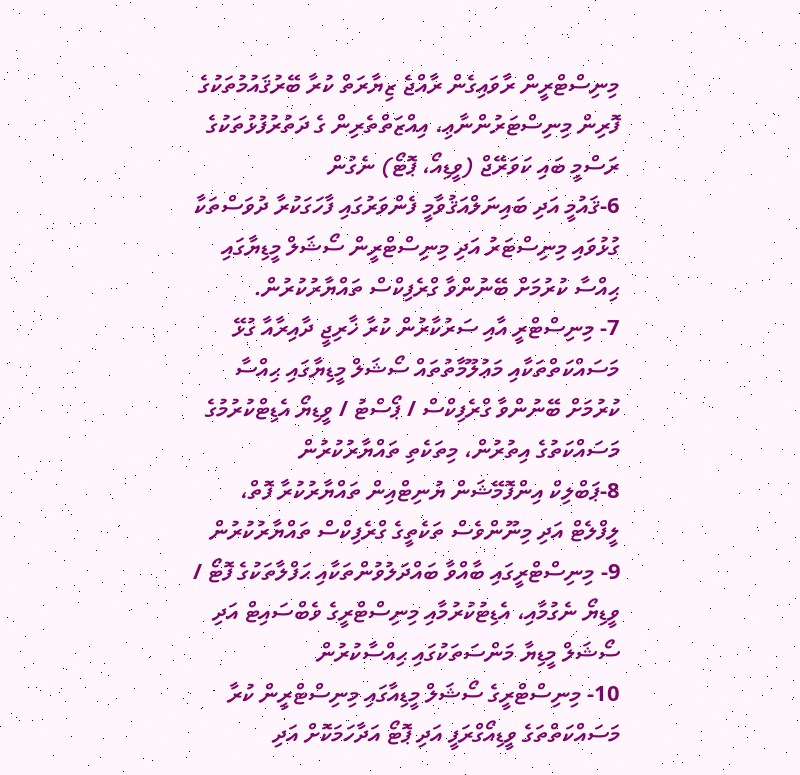މިނިސްޓްރީން ރާވައިގެން ރާއްޖެ ޒިޔާރަތް ކުރާ ބޭރުޤައުމުތަކުގެ ފޮރިން މިނިސްޓަރުންނާޢި، އިއްޒަތްތެރިން ގެ ދަތުރުފުޅުތަކުގެ ރަސްމީ ބައި ކަވަރޭޖް (ވީޑިއޯ، ޕޮޓޯ) ނެގުން
6-ޤައުމީ އަދި ބައިނަލްއަޤުވާމީ ފެންވަރުގައި ފާހަގަކުރާ ދުވަސްތަކާ ގުޅުވައި މިނިސްޓަރު އަދި މިނިސްޓްރީން ސޯޝަލް މީޑިޔާގައި ޙިއްސާ ކުރުމަށް ބޭނުންވާ ގްރެފިކްސް ތައްޔާރުކުރުން.
7- މިނިސްޓްރީ އާއި ސަރުކާރުން ކުރާ ޚާރިޖީ ދާއިރާއާ ގުޅޭ މަސައްކަތްތަކާއި މަޢުލޫމާތުތައް ސޯޝަލް މީޑިޔާގައި ޙިއްސާ ކުރުމަށް ބޭނުންވާ ގްރެފިކްސް / ޕޯސްޓު / ވީޑިޔޯ އެޑިޓްކުރުމުގެ މަސައްކަތުގެ އިތުރުން، މިތަކެތި ތައްޔާރުކުރުން
8-ޕަބްލިކް އިންފޮމޭޝަން ޔުނިޓްއިން ތައްޔާރުކުރާ ފޮތް، ލީފްލެޓް އަދި މިނޫންވެސް ތަކެތީގެ ގްރެފިކްސް ތައްޔާރުކުރުން
9- މިނިސްޓްރީގައި ބާއްވާ ބައްދަލުވުންތަކާއި ޙަފްލާތަކުގެ ފޮޓޯ / ވީޑިޔޯ ނެގުމާއި، އެޑިޓުކުރުމާއި މިނިސްޓްރީގެ ވެބްސައިޓް އަދި ސޯޝަލް މީޑިޔާ މަންސަތަކުގައި ޙިއްސާކުރުން
10- މިނިސްޓްރީގެ ސޯޝަލް މީޑިއާގައި މިނިސްޓްރީން ކުރާ މަސައްކަތްތަގެ ވީޑިއޯގްރަފީ އަދި ޕޮޓޯ އަދާހަމަކޮށް އަދި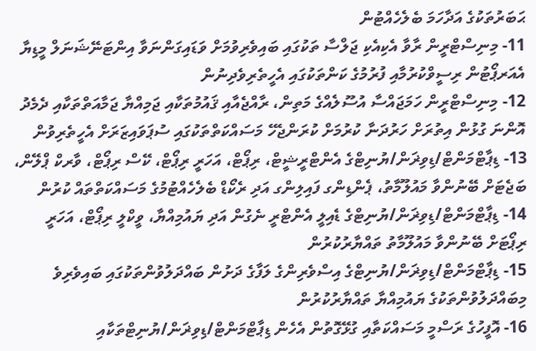ޙަބަރުތަކުގެ އަދާހަމަ ބެލެހެއްޓުން
11- މިނިސްޓްރީން ރާވާ އެކިއެކި ޖަލްސާ ތަކުގައި ބައިވެރިވުމަށް ވަޑައިގަންނަވާ އިންޓަނޭޝަނަލް މީޑިޔާ އެއަރޕޯޓުން ރިސީވްކުރުމާއި ފުރުމުގެ ކަންތަކުގައި އެހީތެރިވެދިނުން
12- މިނިސްޓްރީން ހަމަޖައްސާ އުސޫލެއްގެ މަތިން، ރާއްޖެއާއި ޤައުމުތަކާއި ޖަމިއްޔާ ޖަމާއަތްތަކާއި ދެމެދު އޮންނަ ގުޅުން އިތުރަށް ހަރުދަނާ ކުރުމަށް ކުރަންޖެހޭ މަސައްކަތްތަކުގައި ސުޕަވައިޒަރަށް އެހީތެރިވުން
13- ޑިޕާޓްމަންޓް/ޑިވިޜަން/ޔުނިޓްގެ އެންޓްރީޝީޓް، ރިޕޯޓް، އަހަރީ ރިޕޯޓް، ކޭސް ރިޕޯޓް، ވާރކް ޕްލޭން، ބަޖެޓަށް ބޭނުންވާ މައުލޫމާތު، ޕެންޑިންގ ފައިލިންގ އަދި ރެކޯޑް ބެލެހެއްޓުމުގެ މަސައްކަތްތައް ކުރުން
14- ޑިޕާޓްމަންޓް/ޑިވިޜަން/ޔުނިޓްގެ ޑެއިލީ އެންޓްރީ ނެގުން އަދި ޔައުމިއްޔާ، ވީކްލީ ރިޕޯޓް، އަހަރީ ރިޕޯޓަށް ބޭނުންވާ މައުލޫމާތު ތައްޔާރުކުރުން
15- ޑިޕާޓްމަންޓް/ޑިވިޜަން/ޔުނިޓްގެ އިސްވެރިންގެ ލަފާގެ ދަށުން ބައްދަލުވުންތަކުގައި ބައިވެރިވެ މިބައްދަލުވުންތަކުގެ ޔައުމިއްޔާ ތައްޔާރުކުރުން
16- އޮފީހުގެ ރަސްމީ މަސައްކަތާއި ގުޅޭގޮތުން އެހެން ޑިޕާޓްމަންޓް/ޑިވިޜަން/ޔުނިޓްތަކާއި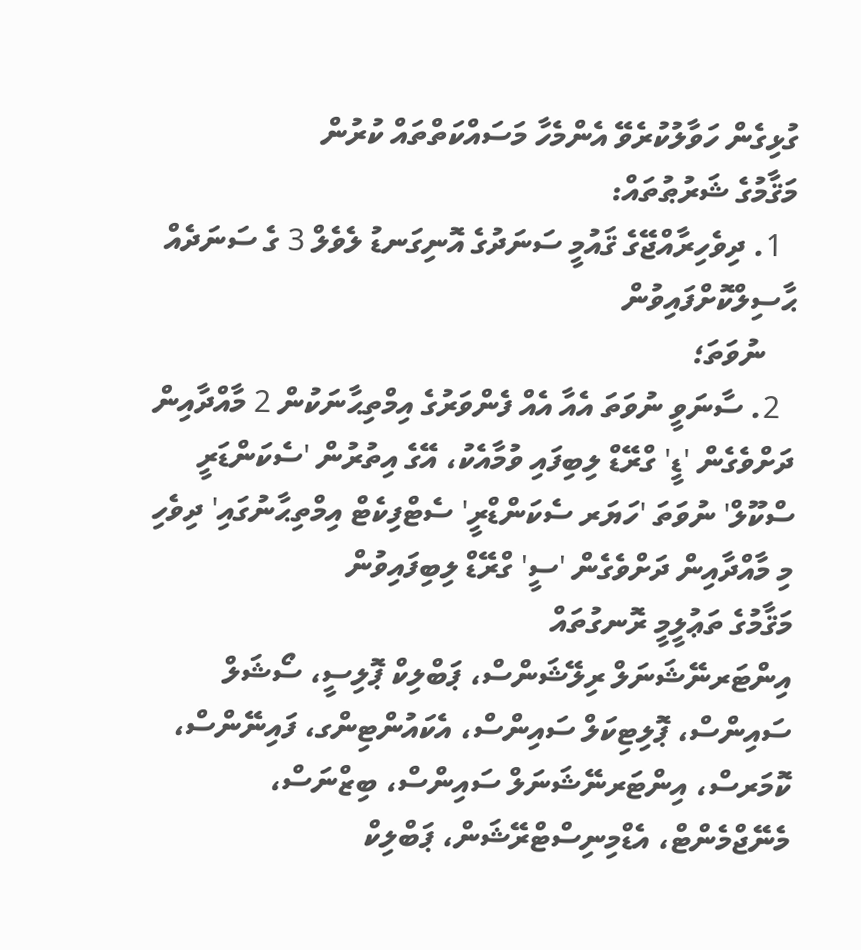ގުޅިގެން ހަވާލުކުރެވޭ އެންމެހާ މަސައްކަތްތައް ކުރުން
މަޤާމުގެ ޝަރުޠުތައް:
  1. ދިވެހިރާއްޖޭގެ ޤައުމީ ސަނަދުގެ އޮނިގަނޑު ލެވެލް 3 ގެ ސަނަދެއް ޙާސިލްކޮށްފައިވުން
    ނުވަތަ؛
  2. ސާނަވީ ނުވަތަ އެއާ އެއް ފެންވަރުގެ އިމްތިޙާނަކުން 2 މާއްދާއިން ދަށްވެގެން 'ޑީ' ގްރޭޑް ލިބިފައި ވުމާއެކު، އޭގެ އިތުރުން 'ސެކަންޑަރީ ސްކޫލް' ނުވަތަ 'ހަޔަރ ސެކަންޑްރީ' ސެޓްފިކެޓް އިމްތިޙާނުގައި' ދިވެހި މި މާއްދާއިން ދަށްވެގެން 'ސީ' ގްރޭޑް ލިބިފައިވުން
މަޤާމުގެ ތަޢުލީމީ ރޮނގުތައް
އިންޓަރނޭޝަނަލް ރިލޭޝަންސް، ޕަބްލިކް ޕޮލިސީ، ސޯޝަލް ސައިންސް، ޕޮލިޓިކަލް ސައިންސް، އެކައުންޓިންގ، ފައިނޭންސް، ކޮމަރސް، އިންޓަރނޭޝަނަލް ސައިންސް، ބިޒްނަސް، މެނޭޖްމެންޓް، އެޑްމިނިސްޓްރޭޝަން، ޕަބްލިކް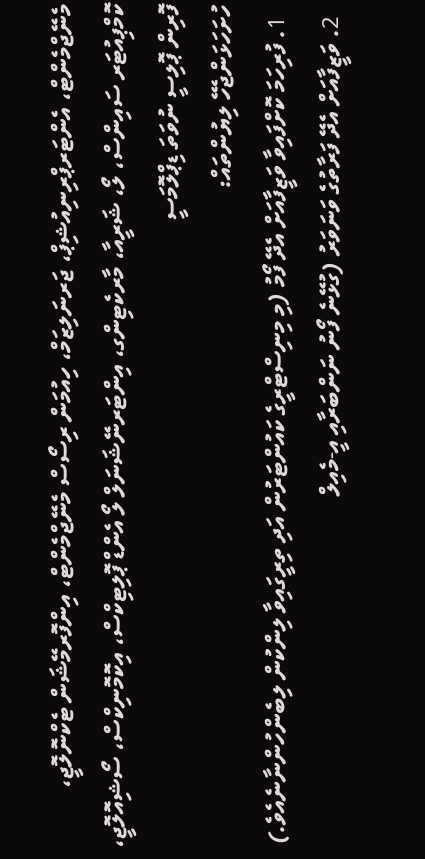މެނޭޖްމެންޓް، އެންޓަރޕްރިނިއުޝިޕް، ޖަރނަލިޒަމް، ހިއުމަން ރިސޯސް މެނޭޖްމެންޓް، އިންފޮރމޭޝަން ޓެކްނޮލޮޖީ، ކޮމްޕިއުޓަރ ސައިންސް، ލޯ، ޝަރީއާ، މާރކެޓިންގ، އިންޓަރނޭޝަނަލް ލޯ އެންޑް ޕޮލިޓިކްސް، އިކޮމޮނިކްސް، ސޯޝިއޮލޮޖީ، ފޮރިން ޕޮލިސީ ނުވަތަ ޑިޕްލޮމަސީ
ހުށަހަޅަންޖެހޭ ލިޔުންތައް:
  1. ފުރިހަމަ ކޮށްފައިވާ ވަޒީފާއަށް އެދޭ ފޯމު (މި މިނިސްޓްރީގެ ކައުންޓަރުން އަދި ތިރީގައިވާ ލިންކުން ލިބެންހުންނާނެއެވެ.)
  2. ވަޒީފާއަށް އެދޭ ފަރާތުގެ ވަނަވަރު (ގުޅޭނެ ފޯނު ނަންބަރާއި އީ-މެއިލް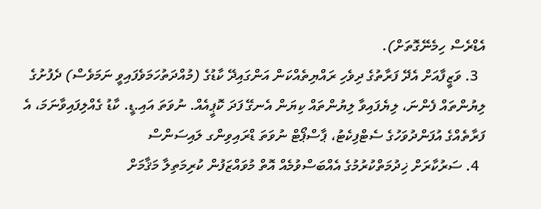އެޑްރެސް ހިމެނޭގޮތަށް).
  3. ވަޒީފާއަށް އެދޭ ފަރާތުގެ ދިވެހި ރައްޔިތެއްކަން އަންގައިދޭ ކާޑުގެ (މުއްދަތުހަމަވެފައިވީ ނަމަވެސް) ދެފުށުގެ ލިޔުންތައް ފެންނަ، ލިޔެފައިވާ ލިޔުންތައް ކިޔަން އެނގޭ ފަދަ ކޮޕީއެއް. ނުވަތަ އައި.ޑީ. ކާޑު ގެއްލިފައިވާނަމަ، އެ ފަރާތެއްގެ އުފަންދުވަހުގެ ސެޓްފިކެޓު، ޕާސްޕޯޓް ނުވަތަ ޑްރައިވިންގ ލައިސަންސް
  4. ސަރުކާރަށް ޚިދުމަތްކުރުމުގެ އެއްބަސްވުމެއް އޮތް މުވައްޒަފުން ކުރިމަތިލާ މަޤާމަށް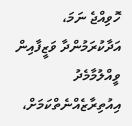ހޮވިއްޖެ ނަމަ، އަދާކުރަމުންދާ ވަޒީފާއިން ވީއްލުމާމެދު އިއުތިރާޒެއްނެތްކަމަށް،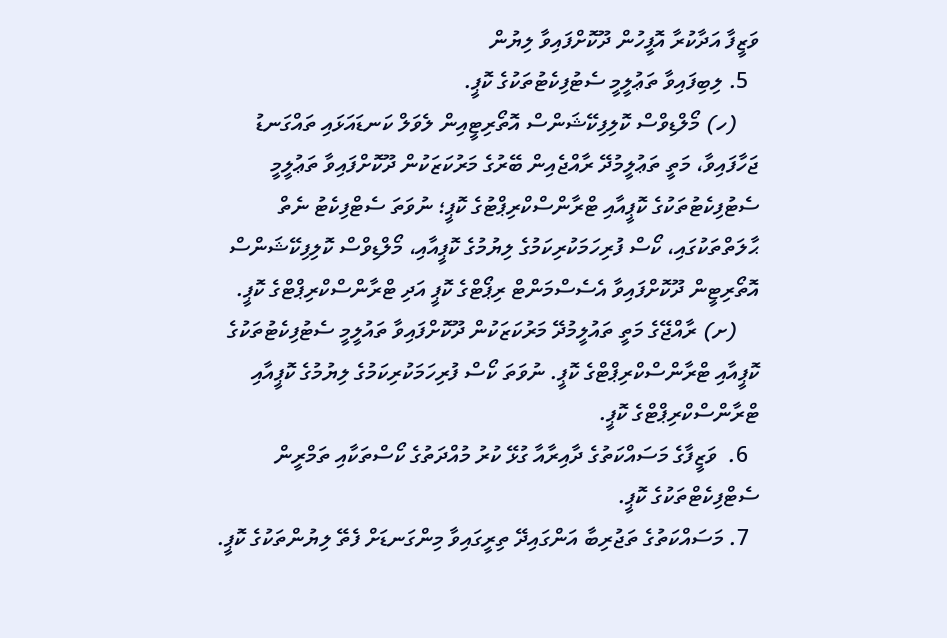ވަޒީފާ އަދާކުރާ އޮފީހުން ދޫކޮށްފައިވާ ލިޔުން
  5. ލިބިފައިވާ ތަޢުލީމީ ސެޓުފިކެޓުތަކުގެ ކޮޕީ.
    (ހ) މޯލްޑިވްސް ކޮލިފިކޭޝަންސް އޮތޯރިޓީއިން ލެވަލް ކަނޑައަޅައި ތައްގަނޑު ޖަހާފައިވާ، މަތީ ތަޢުލީމުދޭ ރާއްޖެއިން ބޭރުގެ މަރުކަޒަކުން ދޫކޮށްފައިވާ ތަޢުލީމީ ސެޓުފިކެޓުތަކުގެ ކޮޕީއާއި ޓްރާންސްކްރިޕްޓުގެ ކޮޕީ؛ ނުވަތަ ސެޓްފިކެޓު ނެތް ޙާލަތްތަކުގައި، ކޯސް ފުރިހަމަކުރިކަމުގެ ލިޔުމުގެ ކޮޕީއާއި، މޯލްޑިވްސް ކޮލިފިކޭޝަންސް އޮތޯރިޓީން ދޫކޮށްފައިވާ އެސެސްމަންޓް ރިޕޯޓްގެ ކޮޕީ އަދި ޓްރާންސްކްރިޕްޓްގެ ކޮޕީ.
    (ށ) ރާއްޖޭގެ މަތީ ތައުލީމުދޭ މަރުކަޒަކުން ދޫކޮށްފައިވާ ތައުލީމީ ސެޓުފިކެޓުތަކުގެ ކޮޕީއާއި ޓްރާންސްކްރިޕްޓްގެ ކޮޕީ. ނުވަތަ ކޯސް ފުރިހަމަކުރިކަމުގެ ލިޔުމުގެ ކޮޕީއާއި ޓްރާންސްކްރިޕްޓްގެ ކޮޕީ.
  6.  ވަޒީފާގެ މަސައްކަތުގެ ދާއިރާއާ ގުޅޭ ކުރު މުއްދަތުގެ ކޯސްތަކާއި ތަމްރީން ސެޓްފިކެޓްތަކުގެ ކޮޕީ.
  7. މަސައްކަތުގެ ތަޖުރިބާ އަންގައިދޭ ތިރީގައިވާ މިންގަނޑަށް ފެތޭ ލިޔުންތަކުގެ ކޮޕީ.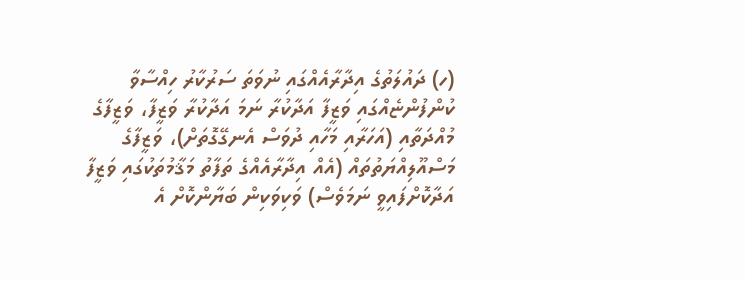(ހ) ދައުލަތުގެ އިދާރާއެއްގައި ނުވަތަ ސަރުކާރު ހިއްސާވާ ކުންފުންޏެއްގައި ވަޒީފާ އަދާކުރާ ނަމަ އަދާކުރާ ވަޒީފާ، ވަޒީފާގެ މުއްދަތާއި (އަހަރާއި މަހާއި ދުވަސް އެނގޭގޮތަށް)، ވަޒީފާގެ މަސްއޫލިއްޔަތުތައް (އެއް އިދާރާއެއްގެ ތަފާތު މަޤާމުތަކުގައި ވަޒީފާ އަދާކޮށްފައިވީ ނަމަވެސް) ވަކިވަކިން ބަޔާންކޮށް އެ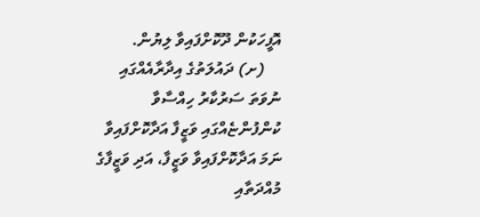އޮފީހަކުން ދޫކޮށްފައިވާ ލިޔުން.
    (ށ) ދައުލަތުގެ އިދާރާއެއްގައި ނުވަތަ ސަރުކާރު ހިއްސާވާ ކުންފުންޏެއްގައި ވަޒީފާ އަދާކޮށްފައިވާ ނަމަ އަދާކޮށްފައިވާ ވަޒީފާ، އަދި ވަޒީފާގެ މުއްދަތާއި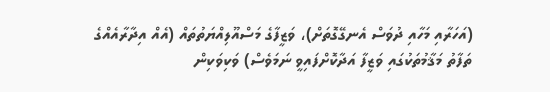(އަހަރާއި މަހާއި ދުވަސް އެނގޭގޮތަށް)، ވަޒީފާގެ މަސްއޫލިއްޔަތުތައް (އެއް އިދާރާއެއްގެ ތަފާތު މަޤާމުތަކުގައި ވަޒީފާ އަދާކޮށްފައިވީ ނަމަވެސް) ވަކިވަކިން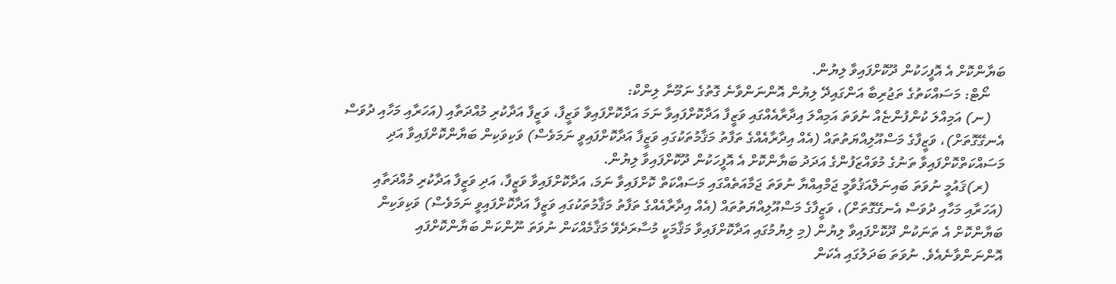ބަޔާންކޮށް އެ އޮފީހަކުން ދޫކޮށްފައިވާ ލިޔުން.
    ނޯޓް: މަސައްކަތުގެ ތަޖުރިބާ އަންގައިދޭ ލިޔުން އޮންނަންވާނެ ގޮތުގެ ނަމޫނާ ލިންކް:
    (ނ) އަމިއްލަ ކުންފުންޏެއް ނުވަތަ އަމިއްލަ އިދާރާއެއްގައި ވަޒީފާ އަދާކޮށްފައިވާ ނަމަ އަދާކޮށްފައިވާ ވަޒީފާ، ވަޒީފާ އަދާކުރި މުއްދަތާއި (އަހަރާއި މަހާއި ދުވަސް އެނގޭގޮތަށް)، ވަޒީފާގެ މަސްއޫލިއްޔަތުތައް (އެއް އިދާރާއެއްގެ ތަފާތު މަޤާމުތަކުގައި ވަޒީފާ އަދާކޮށްފައިވީ ނަމަވެސް) ވަކިވަކިން ބަޔާންކޮށްފައިވާ އަދި މަސައްކަތްކޮށްފައިވާ ތަނުގެ މުވައްޒަފުންގެ އަދަދު ބަޔާންކޮށް އެ އޮފީހަކުން ދޫކޮށްފައިވާ ލިޔުން.
    (ރ)ޤައުމީ ނުވަތަ ބައިނަލްއަޤުވާމީ ޖަމްއިއްޔާ ނުވަތަ ޖަމާއަތެއްގައި މަސައްކަތް ކޮށްފައިވާ ނަމަ، އަދާކޮށްފައިވާ ވަޒީފާ، އަދި ވަޒީފާ އަދާކުރި މުއްދަތާއި (އަހަރާއި މަހާއި ދުވަސް އެނގޭގޮތަށް)، ވަޒީފާގެ މަސްއޫލިއްޔަތުތައް (އެއް އިދާރާއެއްގެ ތަފާތު މަޤާމުތަކުގައި ވަޒީފާ އަދާކޮށްފައިވީ ނަމަވެސް) ވަކިވަކިން ބަޔާންކޮށް އެ ތަނަކުން ދޫކޮށްފައިވާ ލިޔުން (މި ލިޔުމުގައި އަދާކޮށްފައިވާ މަޤާމަކީ މުސާރަދެވޭ މަޤާމެއްކަން ނުވަތަ ނޫންކަން ބަޔާންކޮށްފައި އޮންނަންވާނެއެވެ. ނުވަތަ ބަދަލުގައި އެކަން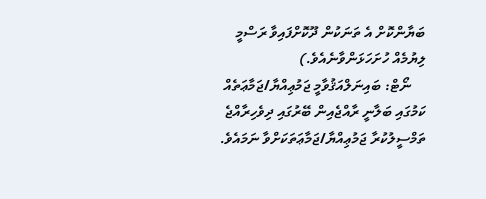ބަޔާންކޮށް އެ ތަނަކުން ދޫކޮށްފައިވާ ރަސްމީ ލިޔުމެއް ހުށަހަޅަންވާނެއެވެ.)
    ނޯޓް: ބައިނަލްއަޤުވާމީ ޖަމުޢިއްޔާ/ޖަމާޢަތެއް ކަމުގައި ބަލާނީ ރާއްޖެއިން ބޭރުގައި ދިވެހިރާއްޖެ ތަމްސީލުކުރާ ޖަމުޢިއްޔާ/ޖަމާޢަތަކަށްވާ ނަމައެވެ.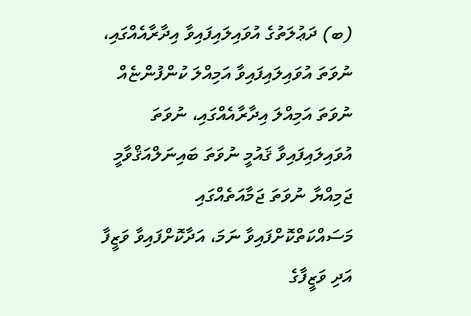(ބ) ދަޢުލަތުގެ އުވައިލައިފައިވާ އިދާރާއެއްގައި، ނުވަތަ އުވައިލައިފައިވާ އަމިއްލަ ކުންފުންޏެއް ނުވަތަ އަމިއްލަ އިދާރާއެއްގައި، ނުވަތަ އުވައިލައިފައިވާ ޤައުމީ ނުވަތަ ބައިނަލްއަޤްވާމީ ޖަމިއްޔާ ނުވަތަ ޖަމާއަތެއްގައި މަސައްކަތްކޮށްފައިވާ ނަމަ، އަދާކޮށްފައިވާ ވަޒީފާ އަދި ވަޒީފާގެ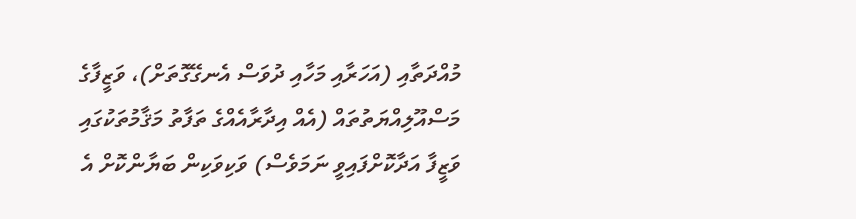މުއްދަތާއި (އަހަރާއި މަހާއި ދުވަސް އެނގޭގޮތަށް)، ވަޒީފާގެ މަސްއޫލިއްޔަތުތައް (އެއް އިދާރާއެއްގެ ތަފާތު މަޤާމުތަކުގައި ވަޒީފާ އަދާކޮށްފައިވީ ނަމަވެސް) ވަކިވަކިން ބަޔާންކޮށް އެ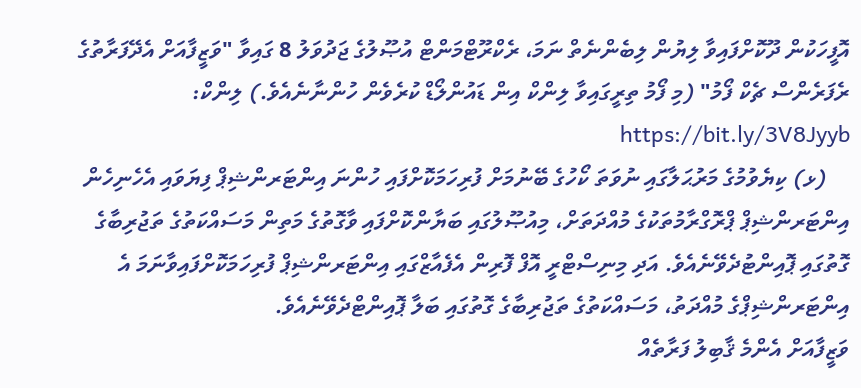އޮފީހަކުން ދޫކޮށްފައިވާ ލިޔުން ލިބެންނެތް ނަމަ، ރެކްރޫޓްމަންޓް އުޞޫލުގެ ޖަދުވަލު 8 ގައިވާ "ވަޒީފާއަށް އެދޭފަރާތުގެ ރެފަރެންސް ޗެކް ފޯމު" (މި ފޯމު ތިރީގައިވާ ލިންކް އިން ޑައުންލޯޑް ކުރެވެން ހުންނާނެއެވެ.) ލިންކް: https://bit.ly/3V8Jyyb
    (ޅ) ކިޔެވުމުގެ މަރުޙަލާގައި ނުވަތަ ކޯހުގެ ބޭނުމަށް ފުރިހަމަކޮށްފައި ހުންނަ އިންޓަރންޝިޕް ފިޔަވައި އެހެނިހެން އިންޓަރންޝިޕް ޕްރޮގްރާމުތަކުގެ މުއްދަތަށް، މިއުޞޫލުގައި ބަޔާންކޮށްފައި ވާގޮތުގެ މަތިން މަސައްކަތުގެ ތަޖުރިބާގެ ގޮތުގައި ޕޮއިންޓުދެވޭނެއެވެ. އަދި މިނިސްޓްރީ އޮފް ފޮރިން އެފެއާޒްގައި އިންޓަރންޝިޕް ފުރިހަމަކޮށްފައިވާނަމަ އެ އިންޓަރންޝިޕްގެ މުއްދަތު، މަސައްކަތުގެ ތަޖުރިބާގެ ގޮތުގައި ބަލާ ޕޮއިންޓްދެވޭނެއެވެ.
ވަޒީފާއަށް އެންމެ ޤާބިލު ފަރާތެއް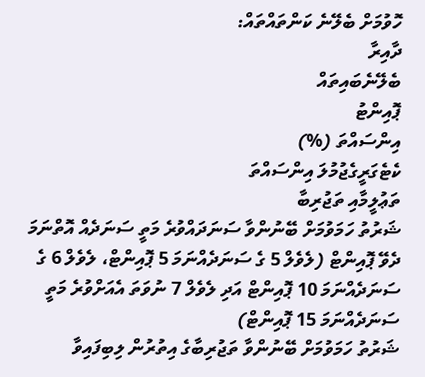ހޮވުމަށް ބެލޭނެ ކަންތައްތައް:
ދާއިރާ
ބެލޭނެބައިތައް
ޕޮއިންޓު
އިންސައްތަ (%)
ކެޓެގަރީގެޖުމުލަ އިންސައްތަ
ތަޢުލީމާއި ތަޖުރިބާ
ޝަރުތު ހަމަވުމަށް ބޭނުންވާ ސަނަދައްވުރެ މަތީ ސަނަދެއް އޮތްނަމަ ދެވޭ ޕޮއިންޓް (ލެވެލް 5 ގެ ސަނަދެއްނަމަ 5 ޕޮއިންޓް، ލެވެލް 6 ގެ ސަނަދެއްނަމަ 10 ޕޮއިންޓް އަދި ލެވެލް 7 ނުވަތަ އެއަށްވުރެ މަތީ ސަނަދެއްނަމަ 15 ޕޮއިންޓް)
ޝަރުތު ހަމަވުމަށް ބޭނުންވާ ތަޖުރިބާގެ އިތުރުން ލިބިފައިވާ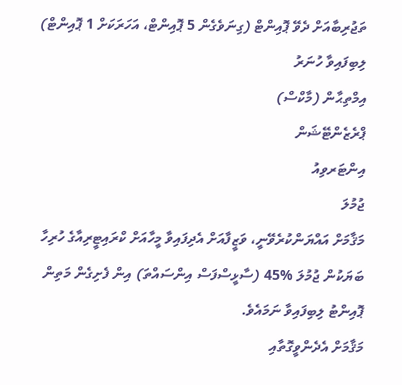ތަޖުރިބާއަށް ދެވޭ ޕޮއިންޓް (ގިނަވެގެން 5 ޕޮއިންޓް، އަހަރަކަށް 1 ޕޮއިންޓް)
ލިބިފައިވާ ހުނަރު
އިމްތިޙާން (މާކްސް)
ޕްރެޒެންޓޭޝަން
އިންޓަރވިއު
ޖުމުލަ
މަޤާމަށް އައްޔަންކުރެވޭނީ، ވަޒީފާއަށް އެދިފައިވާ މީހާއަށް ކްރައިޓީރިއާގެ ހުރިހާ ބަޔަކުން ޖުމުލަ %45 (ސާޅީސްފަސް އިންސައްތަ) އިން ފެށިގެން މަތިން ޕޮއިންޓު ލިބިފައިވާ ނަމައެވެ.
މަޤާމަށް އެދެންވީގޮތާއި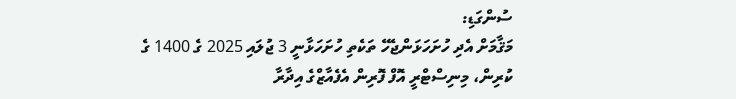ސުންގަޑި:
މަޤާމަށް އެދި ހުށަހަޅަންޖެހޭ ތަކެތި ހުށަހަޅާނީ 3 ޖުލައި 2025 ގެ 1400 ގެ ކުރިން، މިނިސްޓްރީ އޮފް ފޮރިން އެފެއާޒްގެ އިދާރާ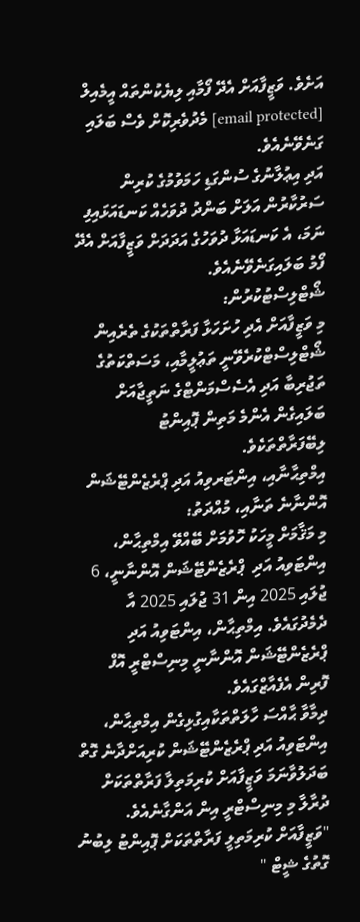އަށެވެ. ވަޒީފާއަށް އެދޭ ފޯމާއި ލިޔެކުންތައް އީމެއިލް [email protected] މެދުވެރިކޮށް ވެސް ބަލައި ގަނެވޭނެއެވެ.
އަދި އިޢުލާނުގެ ސުންގަޑި ހަމަވުމުގެ ކުރިން ސަރުކާރުން އަލަށް ބަންދު ދުވަހެއް ކަނޑައަޅައިފި ނަމަ، އެ ކަނޑައަޅާ ދުވަހުގެ އަދަދަށް ވަޒީފާއަށް އެދޭ ފޯމު ބަލައިގަނެވޭނެއެވެ.
ޝޯޓްލިސްޓުކުރުން:
މި ވަޒީފާއަށް އެދި ހުށަހަޅާ ފަރާތްތަކުގެ ތެރެއިން ޝޯޓްލިސްޓްކުރެވޭނީ ތަޢުލީމާއި، މަސަތްކަތުގެ ތަޖުރިބާ އަދި އެސެސްމަންޓްގެ ނަތީޖާއަށް ބަލައިގެން އެންމެ މަތިން ޕޮއިންޓު ލިބޭފަރާތްތަކެވެ.
އިމްތިޙާނާއި، އިންޓަރވިއު އަދި ޕްރެޒެންޓޭޝަން އޮންނާނެ ތަނާއި، މުއްދަތު:
މި މަޤާމަށް މީހަކު ހޮވުމަށް ބޭއްވޭ އިމްތިޙާން، އިންޓަވިއު އަދި  ޕްރެޒެންޓޭޝަން އޮންނާނީ، 6 ޖުލައި 2025 އިން 31 ޖުލައި 2025 އާ ދެމެދުގައެވެ. އިމްތިޙާން، އިންޓަވިއު އަދި ޕްރެޒެންޓޭޝަން އޮންނާނީ މިނިސްޓްރީ އޮފް ފޮރިން އެފެއާޒްގައެވެ.
ދިމާވާ ޙާއްސަ ހާލަތްތަކާއިގުޅިގެން އިމްތިޙާން، އިންޓަވިއު އަދި ޕްރެޒެންޓޭޝަން ކުރިއަށްދާނެ ގޮތް ބަދަލުވާނަމަ ވަޒީފާއަށް ކުރިމަތިލާ ފަރާތްތަކަށް ދުރާލާ މި މިނިސްޓްރީ އިން އަންގާނެއެވެ.
"ވަޒީފާއަށް ކުރިމަތިލީ ފަރާތްތަކަށް ޕޮއިންޓު ލިބުނު ގޮތުގެ ޝީޓް "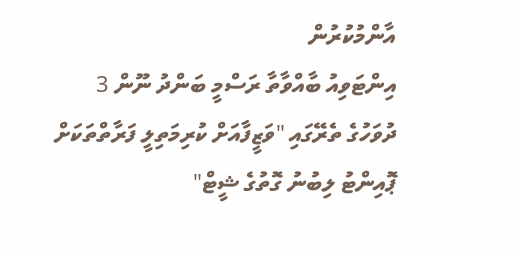އާންމުކުރުން
އިންޓަވިއު ބާއްވާތާ ރަސްމީ ބަންދު ނޫން 3 ދުވަހުގެ ތެރޭގައި "ވަޒީފާއަށް ކުރިމަތިލީ ފަރާތްތަކަށް ޕޮއިންޓު ލިބުނު ގޮތުގެ ޝީޓް"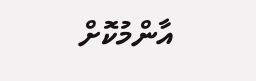އާންމުކޮށް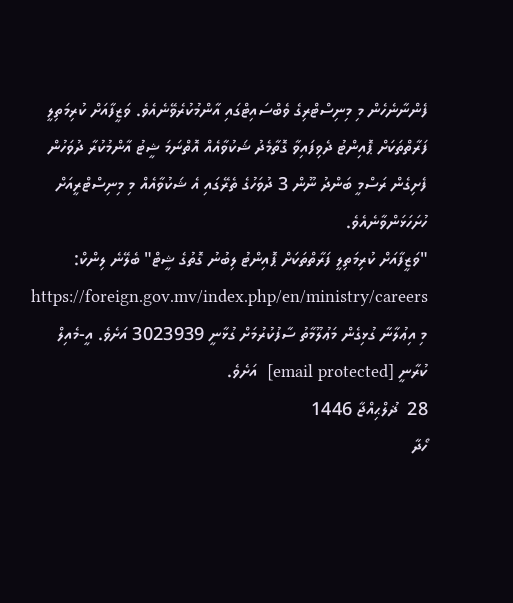ފެންނާނެހެން މި މިނިސްޓްރިގެ ވެބްސައިޓްގައި އާންމުކުރެވޭނެއެވެ. ވަޒީފާއަށް ކުރިމަތިލީ ފަރާތްތަކަށް ޕޮއިންޓު ދެވިފައިވާ ގޮތާމެދު ޝަކުވާއެއް އޮތްނަމަ ޝީޓު އާންމުކުރާ ދުވަހުން ފެށިގެން ރަސްމީ ބަންދު ނޫން 3 ދުވަހުގެ ތެރޭގައި އެ ޝަކުވާއެއް މި މިނިސްޓްރީއަށް ހުށަހަޅަންވާނެއެވެ.
"ވަޒީފާއަށް ކުރިމަތިލީ ފަރާތްތަކަށް ޕޮއިންޓު ލިބުނު ގޮތުގެ ޝީޓް" ބެލޭނެ ލިންކް: https://foreign.gov.mv/index.php/en/ministry/careers
މި އިޢުލާނާ ގުޅިގެން މަޢުލޫމާތު ސާފުކުރުމަށް ގުޅާނީ 3023939 އަށެވެ. އީ-މެއިލް ކުރާނީ [email protected]  އަށެވެ.
28  ޛުލްޙިއްޖާ 1446
ހޯދާ